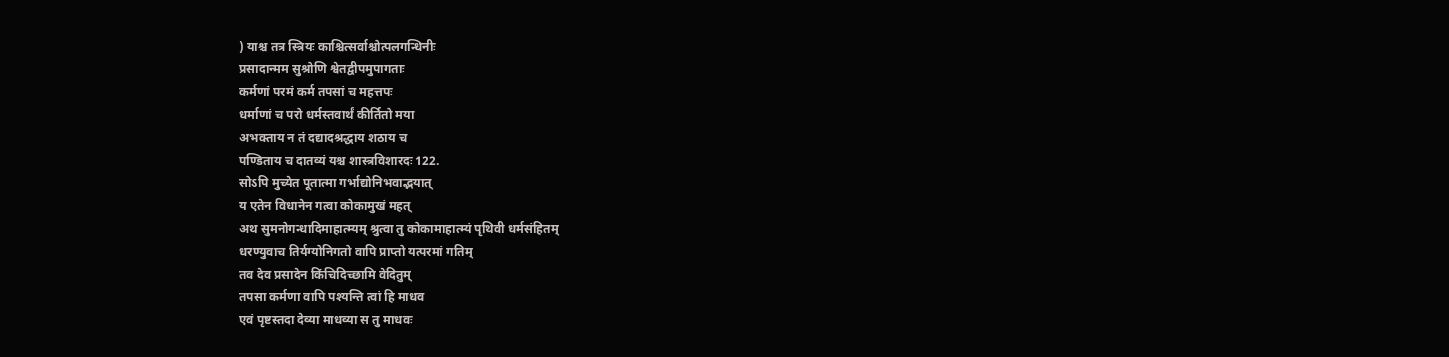) याश्च तत्र स्त्रियः काश्चित्सर्वाश्चोत्पलगन्धिनीः
प्रसादान्मम सुश्रोणि श्वेतद्वीपमुपागताः
कर्मणां परमं कर्म तपसां च महत्तपः
धर्माणां च परो धर्मस्तवार्थं कीर्तितो मया
अभक्ताय न तं दद्यादश्रद्धाय शठाय च
पण्डिताय च दातव्यं यश्च शास्त्रविशारदः 122.
सोऽपि मुच्येत पूतात्मा गर्भाद्योनिभवाद्भयात्
य एतेन विधानेन गत्वा कोकामुखं महत्
अथ सुमनोगन्धादिमाहात्म्यम् श्रुत्वा तु कोकामाहात्म्यं पृथिवी धर्मसंहितम्
धरण्युवाच तिर्यग्योनिगतो वापि प्राप्तो यत्परमां गतिम्
तव देव प्रसादेन किंचिदिच्छामि वेदितुम्
तपसा कर्मणा वापि पश्यन्ति त्वां हि माधव
एवं पृष्टस्तदा देव्या माधव्या स तु माधवः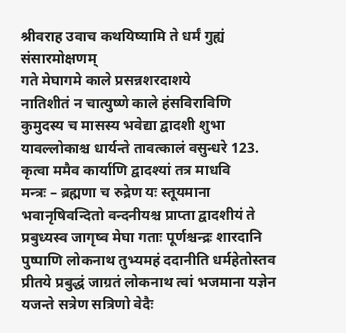श्रीवराह उवाच कथयिष्यामि ते धर्मं गुह्यं संसारमोक्षणम्
गते मेघागमे काले प्रसन्नशरदाशये
नातिशीतं न चात्युष्णे काले हंसविराविणि
कुमुदस्य च मासस्य भवेद्या द्वादशी शुभा
यावल्लोकाश्च धार्यन्ते तावत्कालं वसुन्धरे 123.
कृत्वा ममैव कार्याणि द्वादश्यां तत्र माधवि
मन्त्रः – ब्रह्मणा च रुद्रेण यः स्तूयमाना भवानृषिवन्दितो वन्दनीयश्च प्राप्ता द्वादशीयं ते प्रबुध्यस्व जागृष्व मेघा गताः पूर्णश्चन्द्रः शारदानि पुष्पाणि लोकनाथ तुभ्यमहं ददानीति धर्महेतोस्तव प्रीतये प्रबुद्धं जाग्रतं लोकनाथ त्वां भजमाना यज्ञेन यजन्ते सत्रेण सत्रिणो वेदैः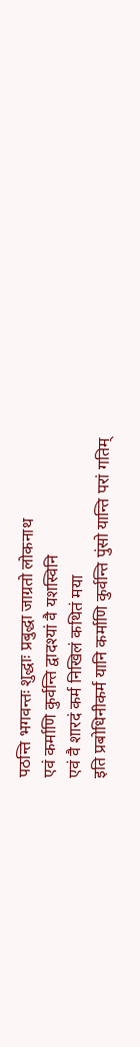पठन्ति भगवन्तः शुद्धाः प्रबुद्धा जाग्रतो लोकनाथ
एवं कर्माणि कुर्वन्ति द्वादश्यां वै यशस्विनि
एवं वै शारदं कर्म निखिलं कथितं मया
इति प्रबोधिनीकर्म यानि कर्माणि कुर्वन्ति पुंसो यान्ति परां गतिम्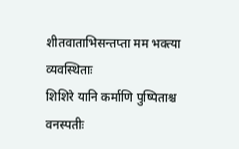शीतवाताभिसन्तप्ता मम भक्त्या व्यवस्थिताः
शिशिरे यानि कर्माणि पुष्पिताश्च वनस्पतीः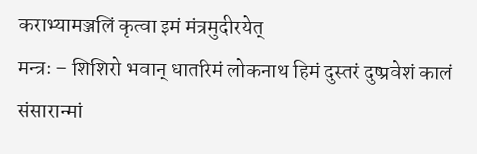कराभ्यामञ्जलिं कृत्वा इमं मंत्रमुदीरयेत्
मन्त्रः – शिशिरो भवान् धातरिमं लोकनाथ हिमं दुस्तरं दुष्प्रवेशं कालं संसारान्मां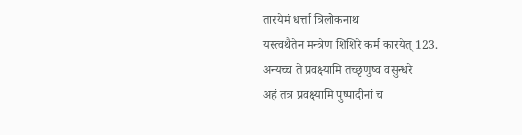तारयेमं धर्त्ता त्रिलोकनाथ
यस्त्वथैतेन मन्त्रेण शिशिरे कर्म कारयेत् 123.
अन्यच्च ते प्रवक्ष्यामि तच्छृणुष्व वसुन्धरे
अहं तत्र प्रवक्ष्यामि पुष्पादीनां च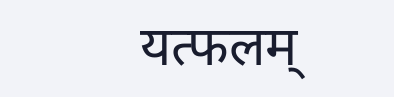यत्फलम्